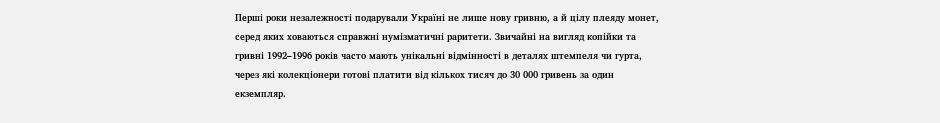Перші роки незалежності подарували Україні не лише нову гривню, а й цілу плеяду монет, серед яких ховаються справжні нумізматичні раритети. Звичайні на вигляд копійки та гривні 1992–1996 років часто мають унікальні відмінності в деталях штемпеля чи гурта, через які колекціонери готові платити від кількох тисяч до 30 000 гривень за один екземпляр.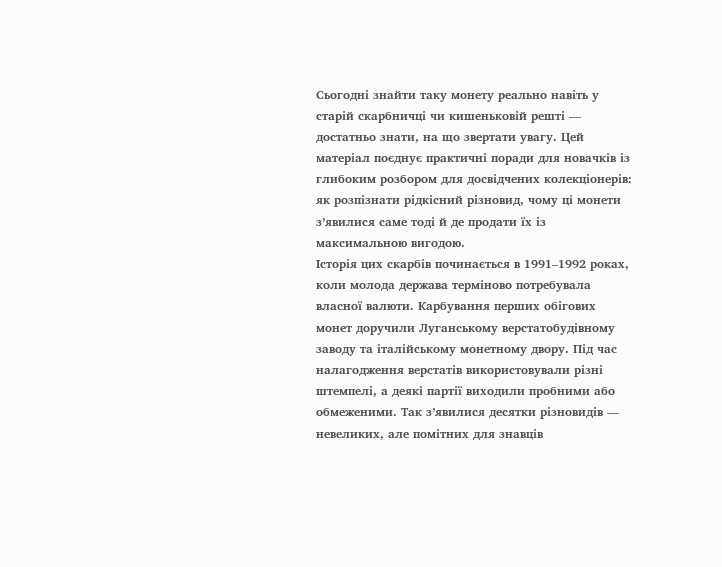Сьогодні знайти таку монету реально навіть у старій скарбничці чи кишеньковій решті — достатньо знати, на що звертати увагу. Цей матеріал поєднує практичні поради для новачків із глибоким розбором для досвідчених колекціонерів: як розпізнати рідкісний різновид, чому ці монети з’явилися саме тоді й де продати їх із максимальною вигодою.
Історія цих скарбів починається в 1991–1992 роках, коли молода держава терміново потребувала власної валюти. Карбування перших обігових монет доручили Луганському верстатобудівному заводу та італійському монетному двору. Під час налагодження верстатів використовували різні штемпелі, а деякі партії виходили пробними або обмеженими. Так з’явилися десятки різновидів — невеликих, але помітних для знавців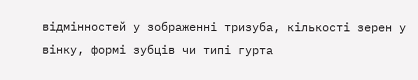відмінностей у зображенні тризуба, кількості зерен у вінку, формі зубців чи типі гурта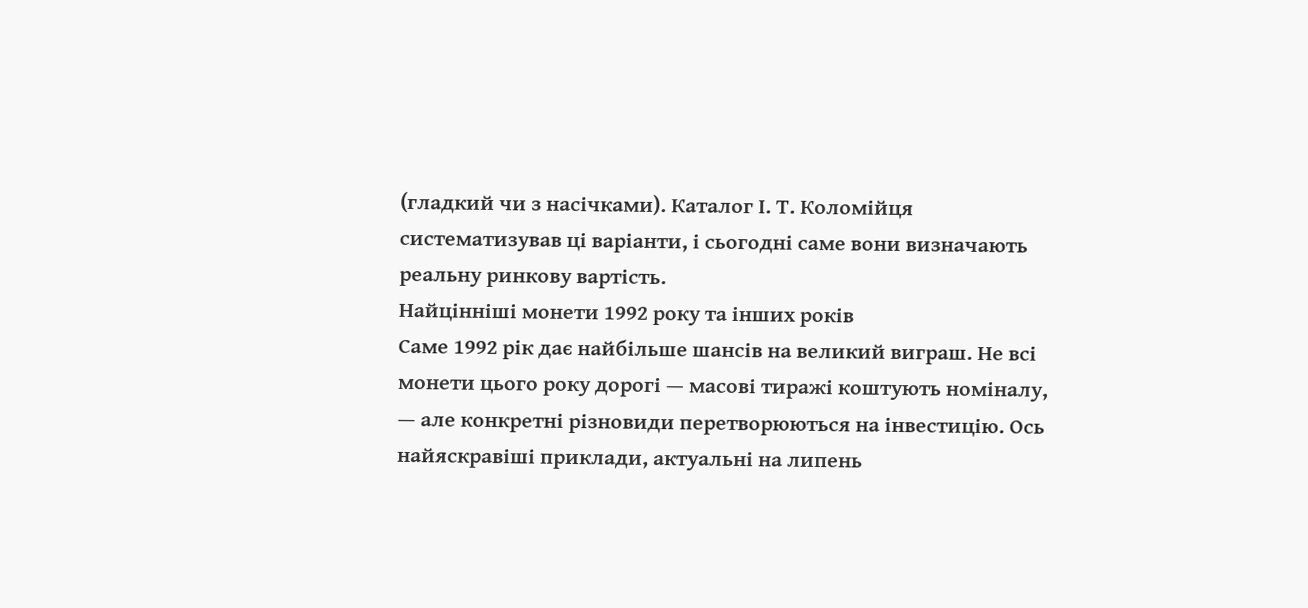(гладкий чи з насічками). Каталог І. Т. Коломійця систематизував ці варіанти, і сьогодні саме вони визначають реальну ринкову вартість.
Найцінніші монети 1992 року та інших років
Саме 1992 рік дає найбільше шансів на великий виграш. Не всі монети цього року дорогі — масові тиражі коштують номіналу, — але конкретні різновиди перетворюються на інвестицію. Ось найяскравіші приклади, актуальні на липень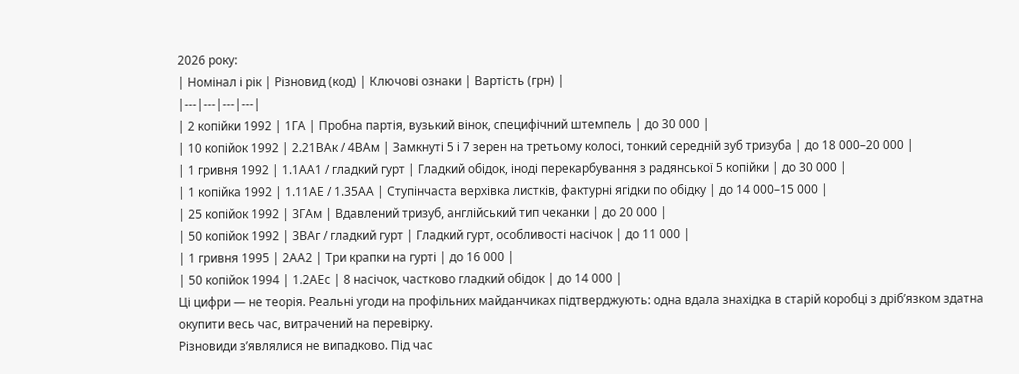2026 року:
| Номінал і рік | Різновид (код) | Ключові ознаки | Вартість (грн) |
|---|---|---|---|
| 2 копійки 1992 | 1ГА | Пробна партія, вузький вінок, специфічний штемпель | до 30 000 |
| 10 копійок 1992 | 2.21ВАк / 4ВАм | Замкнуті 5 і 7 зерен на третьому колосі, тонкий середній зуб тризуба | до 18 000–20 000 |
| 1 гривня 1992 | 1.1АА1 / гладкий гурт | Гладкий обідок, іноді перекарбування з радянської 5 копійки | до 30 000 |
| 1 копійка 1992 | 1.11АЕ / 1.35АА | Ступінчаста верхівка листків, фактурні ягідки по обідку | до 14 000–15 000 |
| 25 копійок 1992 | 3ГАм | Вдавлений тризуб, англійський тип чеканки | до 20 000 |
| 50 копійок 1992 | 3ВАг / гладкий гурт | Гладкий гурт, особливості насічок | до 11 000 |
| 1 гривня 1995 | 2АА2 | Три крапки на гурті | до 16 000 |
| 50 копійок 1994 | 1.2АЕс | 8 насічок, частково гладкий обідок | до 14 000 |
Ці цифри — не теорія. Реальні угоди на профільних майданчиках підтверджують: одна вдала знахідка в старій коробці з дріб’язком здатна окупити весь час, витрачений на перевірку.
Різновиди з’являлися не випадково. Під час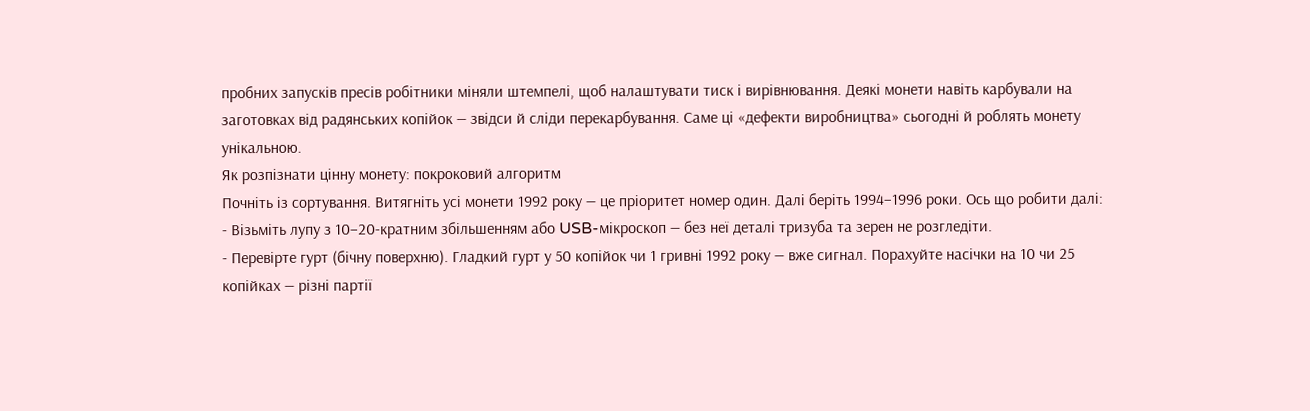пробних запусків пресів робітники міняли штемпелі, щоб налаштувати тиск і вирівнювання. Деякі монети навіть карбували на заготовках від радянських копійок — звідси й сліди перекарбування. Саме ці «дефекти виробництва» сьогодні й роблять монету унікальною.
Як розпізнати цінну монету: покроковий алгоритм
Почніть із сортування. Витягніть усі монети 1992 року — це пріоритет номер один. Далі беріть 1994–1996 роки. Ось що робити далі:
- Візьміть лупу з 10–20-кратним збільшенням або USB-мікроскоп — без неї деталі тризуба та зерен не розгледіти.
- Перевірте гурт (бічну поверхню). Гладкий гурт у 50 копійок чи 1 гривні 1992 року — вже сигнал. Порахуйте насічки на 10 чи 25 копійках — різні партії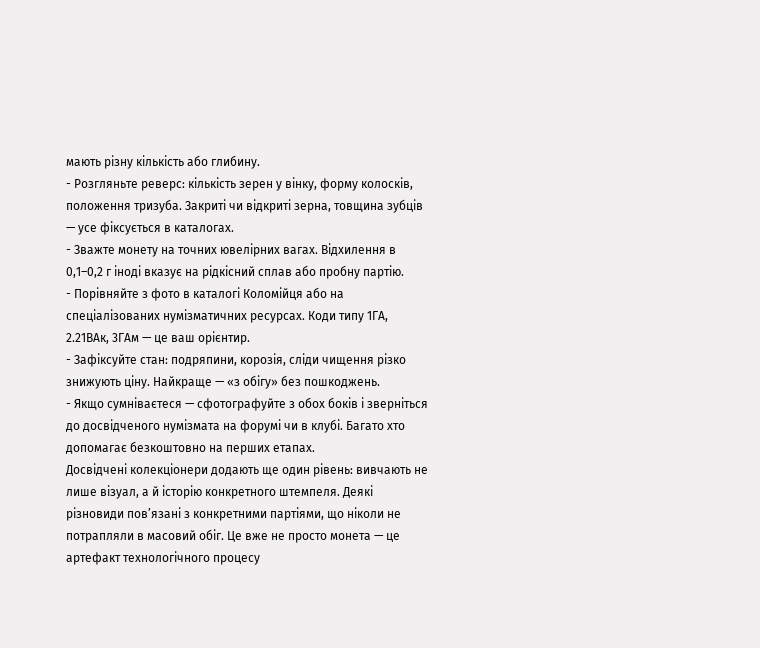мають різну кількість або глибину.
- Розгляньте реверс: кількість зерен у вінку, форму колосків, положення тризуба. Закриті чи відкриті зерна, товщина зубців — усе фіксується в каталогах.
- Зважте монету на точних ювелірних вагах. Відхилення в 0,1–0,2 г іноді вказує на рідкісний сплав або пробну партію.
- Порівняйте з фото в каталогі Коломійця або на спеціалізованих нумізматичних ресурсах. Коди типу 1ГА, 2.21ВАк, 3ГАм — це ваш орієнтир.
- Зафіксуйте стан: подряпини, корозія, сліди чищення різко знижують ціну. Найкраще — «з обігу» без пошкоджень.
- Якщо сумніваєтеся — сфотографуйте з обох боків і зверніться до досвідченого нумізмата на форумі чи в клубі. Багато хто допомагає безкоштовно на перших етапах.
Досвідчені колекціонери додають ще один рівень: вивчають не лише візуал, а й історію конкретного штемпеля. Деякі різновиди пов’язані з конкретними партіями, що ніколи не потрапляли в масовий обіг. Це вже не просто монета — це артефакт технологічного процесу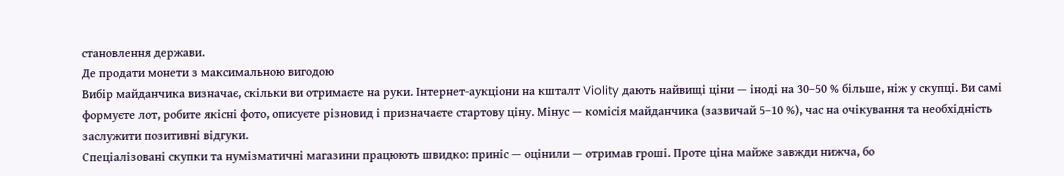становлення держави.
Де продати монети з максимальною вигодою
Вибір майданчика визначає, скільки ви отримаєте на руки. Інтернет-аукціони на кшталт Violity дають найвищі ціни — іноді на 30–50 % більше, ніж у скупці. Ви самі формуєте лот, робите якісні фото, описуєте різновид і призначаєте стартову ціну. Мінус — комісія майданчика (зазвичай 5–10 %), час на очікування та необхідність заслужити позитивні відгуки.
Спеціалізовані скупки та нумізматичні магазини працюють швидко: приніс — оцінили — отримав гроші. Проте ціна майже завжди нижча, бо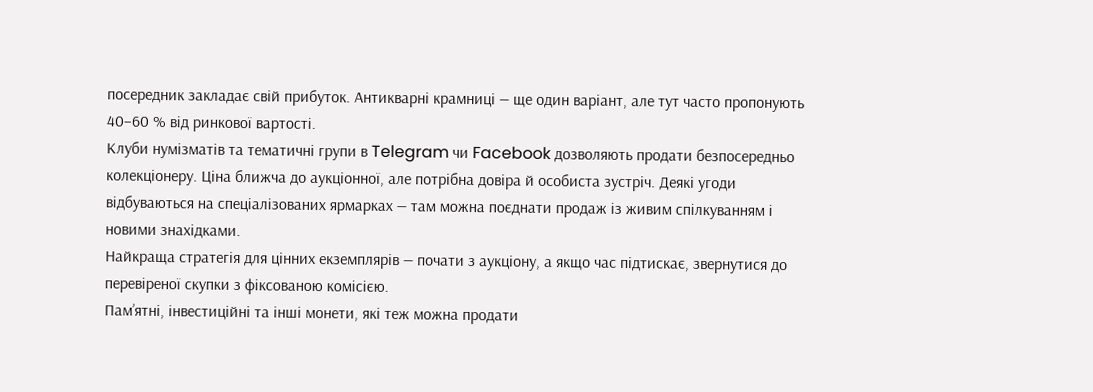посередник закладає свій прибуток. Антикварні крамниці — ще один варіант, але тут часто пропонують 40–60 % від ринкової вартості.
Клуби нумізматів та тематичні групи в Telegram чи Facebook дозволяють продати безпосередньо колекціонеру. Ціна ближча до аукціонної, але потрібна довіра й особиста зустріч. Деякі угоди відбуваються на спеціалізованих ярмарках — там можна поєднати продаж із живим спілкуванням і новими знахідками.
Найкраща стратегія для цінних екземплярів — почати з аукціону, а якщо час підтискає, звернутися до перевіреної скупки з фіксованою комісією.
Пам’ятні, інвестиційні та інші монети, які теж можна продати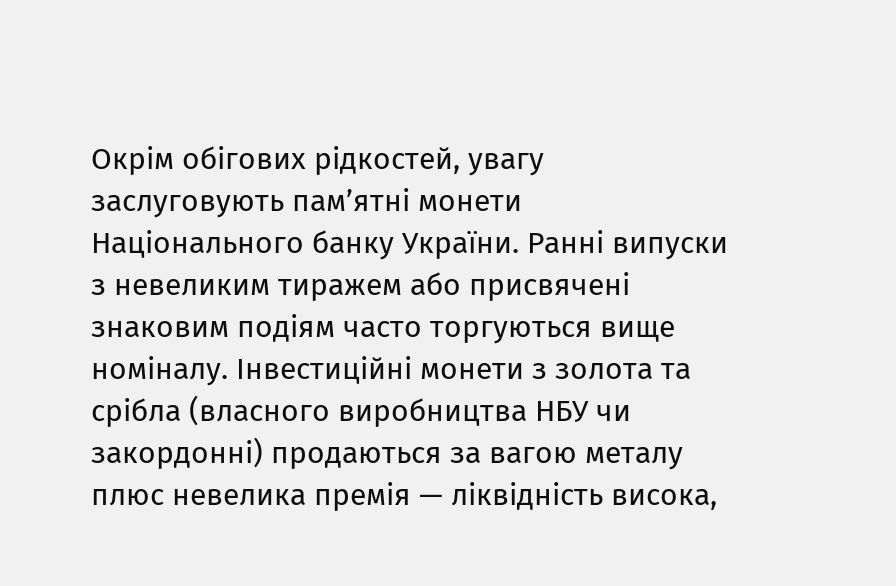Окрім обігових рідкостей, увагу заслуговують пам’ятні монети Національного банку України. Ранні випуски з невеликим тиражем або присвячені знаковим подіям часто торгуються вище номіналу. Інвестиційні монети з золота та срібла (власного виробництва НБУ чи закордонні) продаються за вагою металу плюс невелика премія — ліквідність висока,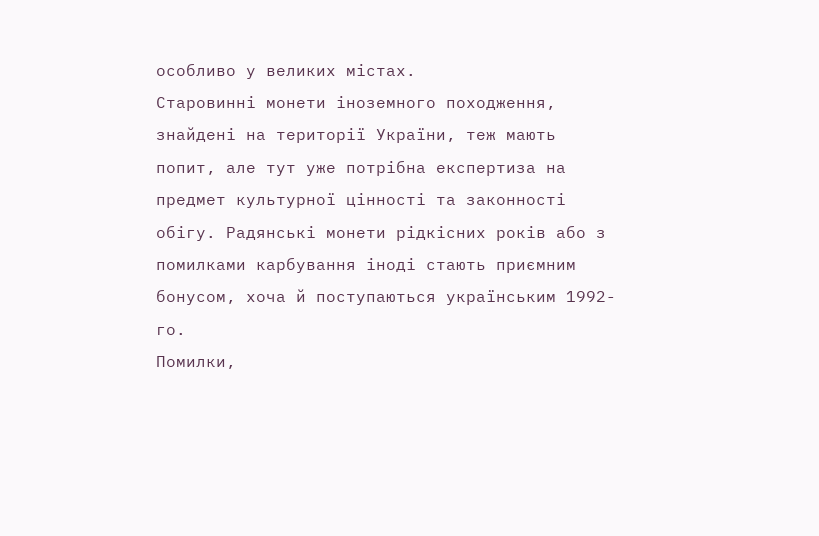особливо у великих містах.
Старовинні монети іноземного походження, знайдені на території України, теж мають попит, але тут уже потрібна експертиза на предмет культурної цінності та законності обігу. Радянські монети рідкісних років або з помилками карбування іноді стають приємним бонусом, хоча й поступаються українським 1992-го.
Помилки,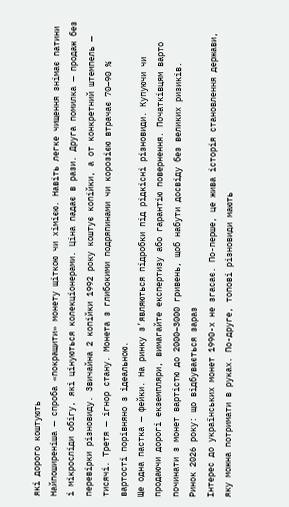які дорого коштують
Найпоширеніша — спроба «покращити» монету щіткою чи хімією. Навіть легке чищення знімає патини і мікросліди обігу, які цінуються колекціонерами. Ціна падає в рази. Друга помилка — продаж без перевірки різновиду. Звичайна 2 копійки 1992 року коштує копійки, а от конкретний штемпель — тисячі. Третя — ігнор стану. Монета з глибокими подряпинами чи корозією втрачає 70–90 % вартості порівняно з ідеальною.
Ще одна пастка — фейки. На ринку з’являються підробки під рідкісні різновиди. Купуючи чи продаючи дорогі екземпляри, вимагайте експертизу або гарантію повернення. Початківцям варто починати з монет вартістю до 2000–3000 гривень, щоб набути досвіду без великих ризиків.
Ринок 2026 року: що відбувається зараз
Інтерес до українських монет 1990-х не згасає. По-перше, це жива історія становлення держави, яку можна потримати в руках. По-друге, топові різновиди мають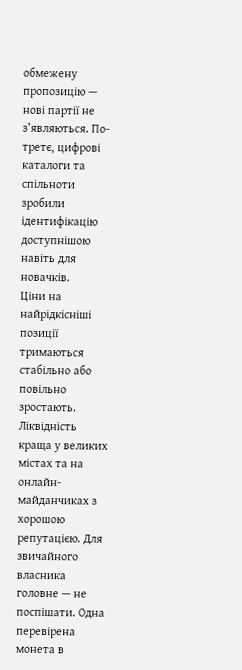обмежену пропозицію — нові партії не з’являються. По-третє, цифрові каталоги та спільноти зробили ідентифікацію доступнішою навіть для новачків.
Ціни на найрідкісніші позиції тримаються стабільно або повільно зростають. Ліквідність краща у великих містах та на онлайн-майданчиках з хорошою репутацією. Для звичайного власника головне — не поспішати. Одна перевірена монета в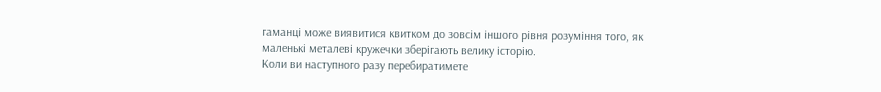гаманці може виявитися квитком до зовсім іншого рівня розуміння того, як маленькі металеві кружечки зберігають велику історію.
Коли ви наступного разу перебиратимете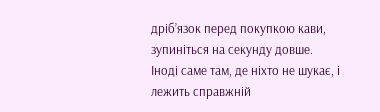дріб’язок перед покупкою кави, зупиніться на секунду довше. Іноді саме там, де ніхто не шукає, і лежить справжній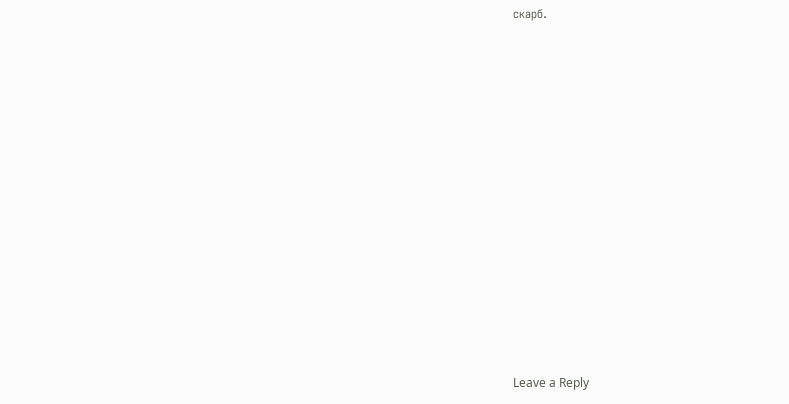скарб.














Leave a Reply